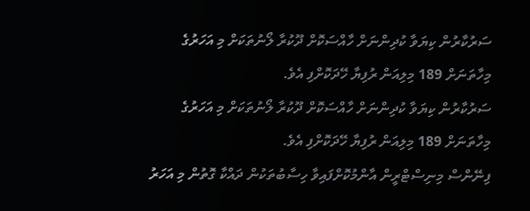ސަރުކާރުން ކިޔަވާ ކުދިންނަށް ހާއްސަކޮށް ދޫކުރާ ލޯނުތަކަށް މި އަހަރުގެ މިހާތަނަށް 189 މިލިއަން ރުފިޔާ ހޭދަކޮށްފި އެވެ.
ސަރުކާރުން ކިޔަވާ ކުދިންނަށް ހާއްސަކޮށް ދޫކުރާ ލޯނުތަކަށް މި އަހަރުގެ މިހާތަނަށް 189 މިލިއަން ރުފިޔާ ހޭދަކޮށްފި އެވެ.
ފިނޭންސް މިނިސްޓްރީން އާންމުކޮށްފައިވާ ހިސާބުތަކުން ދައްކާ ގޮތުން މި އަހަރު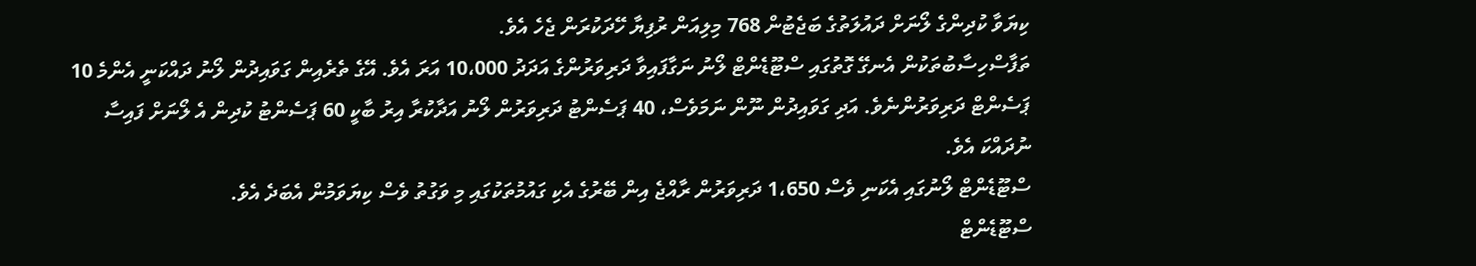ކިޔަވާ ކުދިންގެ ލޯނަށް ދައުލަތުގެ ބަޖެޓުން 768 މިލިއަން ރުފިޔާ ހޭދަކުރަން ޖެހެ އެވެ.
ތަފާސްހިސާބުތަކުން އެނގޭ ގޮތުގައި ސްޓޫޑެންޓް ލޯނު ނަގާފައިވާ ދަރިވަރުންގެ އަދަދު 10،000 އަރަ އެވެ. އޭގެ ތެރެއިން ގަވައިދުން ލޯނު ދައްކަނީ އެންމެ 10 ޕަސެންޓް ދަރިވަރުންނެވެ. އަދި ގަވައިދުން ނޫން ނަމަވެސް، 40 ޕަސެންޓު ދަރިވަރުން ލޯނު އަދާކުރާ އިރު ބާކީ 60 ޕަސެންޓު ކުދިން އެ ލޯނަށް ފައިސާ ނުދައްކަ އެވެ.
ސްޓޫޑެންޓް ލޯނުގައި އެކަނި ވެސް 1،650 ދަރިވަރުން ރާއްޖެ އިން ބޭރުގެ އެކި ގައުމުތަކުގައި މި ވަގުތު ވެސް ކިޔަވަމުން އެބަދެ އެވެ.
ސްޓޫޑެންޓް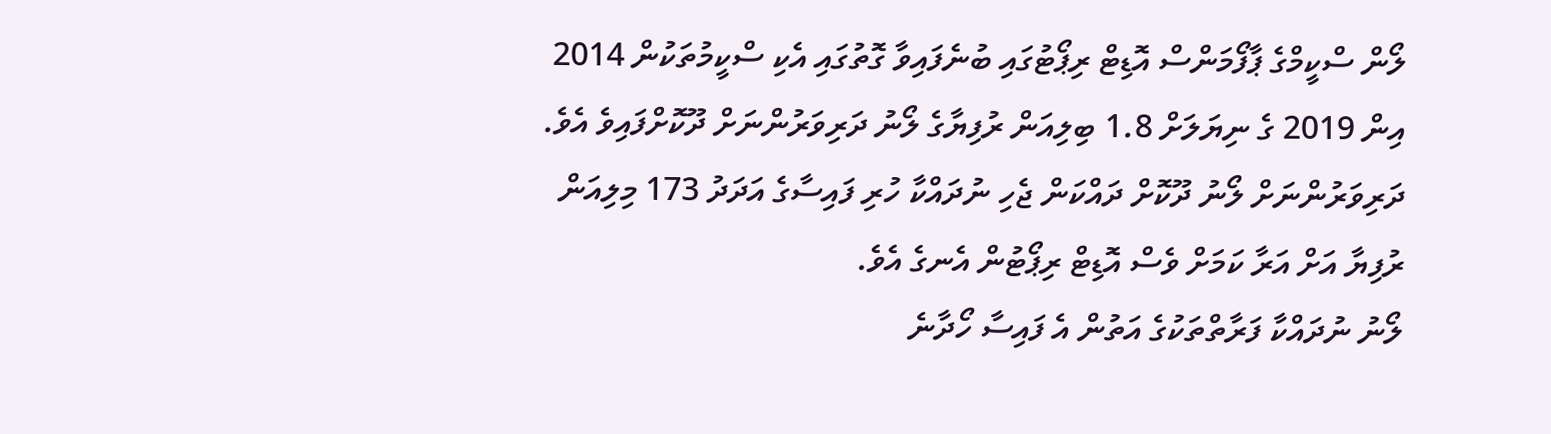ލޯން ސްކީމްގެ ޕާފޯމަންސް އޮޑިޓް ރިޕޯޓުގައި ބުނެފައިވާ ގޮތުގައި އެކި ސްކީމުތަކުން 2014 އިން 2019 ގެ ނިޔަލަށް 1.8 ބިލިއަން ރުފިޔާގެ ލޯނު ދަރިވަރުންނަށް ދޫކޮށްފައިވެ އެވެ. ދަރިވަރުންނަށް ލޯނު ދޫކޮށް ދައްކަން ޖެހި ނުދައްކާ ހުރި ފައިސާގެ އަދަދު 173 މިލިއަން ރުފިޔާ އަށް އަރާ ކަމަށް ވެސް އޮޑިޓް ރިޕޯޓުން އެނގެ އެވެ.
ލޯނު ނުދައްކާ ފަރާތްތަކުގެ އަތުން އެ ފައިސާ ހޯދާނެ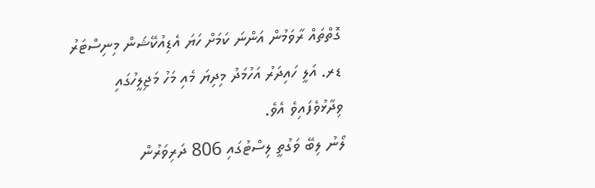ގޮތްތައް ރާވަމުން އަންނަ ކަމަށް ހަޔަ އެޑިއުކޭޝަން މިނިސްޓަރު ޑރ. އަލީ ހައިދަރު އަހުމަދު މިދިޔަ މެއި މަހު މަޖިލީހުގައި ވިދާޅުވެފައިވެ އެވެ.
ލޯނު ލިބޭ ވަގުތީ ލިސްޓުގައި 806 ދަރިވަރުން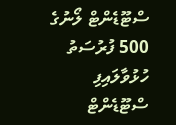ސްޓޫޑެންޓް ލޯނުގެ 500 ފުރުސަތު ހުޅުވާލައިފި
ސްޓޫޑެންޓް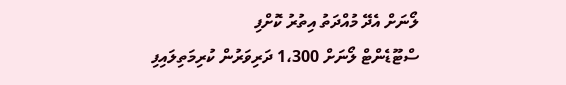ލޯނަށް އެދޭ މުއްދަތު އިތުރު ކޮށްފި
ސްޓޫޑެންޓް ލޯނަށް 1،300 ދަރިވަރުން ކުރިމަތިލައިފި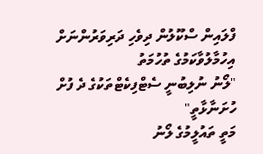ފްލައިން ސްކޫލުން ދިވެހި ދަރިވަރުންނަށް އިހުމާލުވާކަމުގެ ތުހުމަތު
"ލޯނު ނުލިބުނީ ސެޓްފިކެޓްތަކުގެ ދެ ފުށް ހުށަނާޅާތީ"
މަތީ ތައުލީމުގެ ލޯނު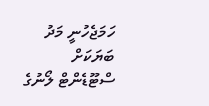ހަމަޖެހުނީ މަދު ބަޔަކަށް
ސްޓޫޑެންޓް ލޯނުގެ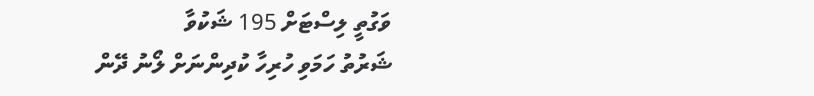ވަގުތީ ލިސްޓަށް 195 ޝަކުވާ
ޝަރުތު ހަމަވި ހުރިހާ ކުދިންނަށް ލޯނު ދޭން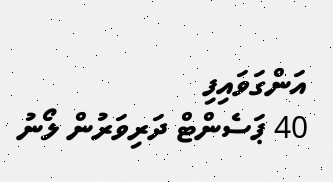އަންގަވައިފި
40 ޕަސެންޓް ދަރިވަރުން ލޯނު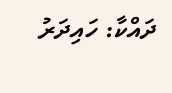ދައްކާ: ހައިދަރު